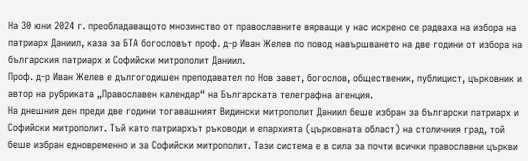На 30 юни 2024 г. преобладаващото мнозинство от православните вярващи у нас искрено се радваха на избора на патриарх Даниил, каза за БТА богословът проф. д-р Иван Желев по повод навършването на две години от избора на българския патриарх и Софийски митрополит Даниил.
Проф. д-р Иван Желев е дългогодишен преподавател по Нов завет, богослов, общественик, публицист, църковник и автор на рубриката „Православен календар“ на Българската телеграфна агенция.
На днешния ден преди две години тогавашният Видински митрополит Даниил беше избран за български патриарх и Софийски митрополит. Тъй като патриархът ръководи и епархията (църковната област) на столичния град, той беше избран едновременно и за Софийски митрополит. Тази система е в сила за почти всички православни църкви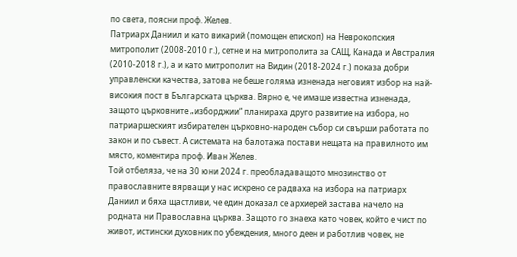по света, поясни проф. Желев.
Патриарх Даниил и като викарий (помощен епископ) на Неврокопския митрополит (2008-2010 г.), сетне и на митрополита за САЩ, Канада и Австралия (2010-2018 г.), а и като митрополит на Видин (2018-2024 г.) показа добри управленски качества, затова не беше голяма изненада неговият избор на най-високия пост в Българската църква. Вярно е, че имаше известна изненада, защото църковните „изборджии“ планираха друго развитие на избора, но патриаршеският избирателен църковно-народен събор си свърши работата по закон и по съвест. А системата на балотажа постави нещата на правилното им място, коментира проф. Иван Желев.
Той отбеляза, че на 30 юни 2024 г. преобладаващото мнозинство от православните вярващи у нас искрено се радваха на избора на патриарх Даниил и бяха щастливи, че един доказал се архиерей застава начело на родната ни Православна църква. Защото го знаеха като човек, който е чист по живот, истински духовник по убеждения, много деен и работлив човек, не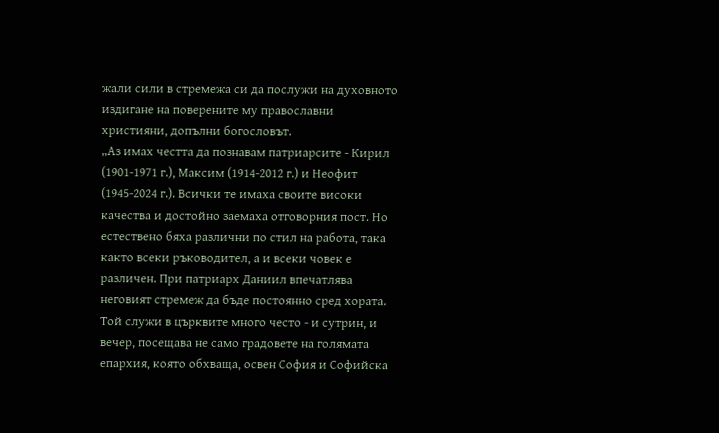жали сили в стремежа си да послужи на духовното издигане на поверените му православни християни, допълни богословът.
„Аз имах честта да познавам патриарсите - Кирил (1901-1971 г.), Максим (1914-2012 г.) и Неофит (1945-2024 г.). Всички те имаха своите високи качества и достойно заемаха отговорния пост. Но естествено бяха различни по стил на работа, така както всеки ръководител, а и всеки човек е различен. При патриарх Даниил впечатлява неговият стремеж да бъде постоянно сред хората. Той служи в църквите много често - и сутрин, и вечер, посещава не само градовете на голямата епархия, която обхваща, освен София и Софийска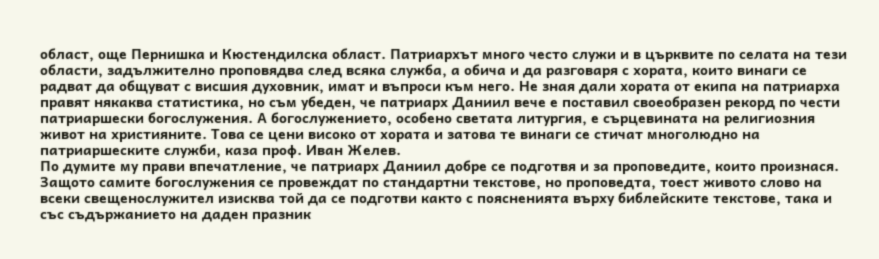област, още Пернишка и Кюстендилска област. Патриархът много често служи и в църквите по селата на тези области, задължително проповядва след всяка служба, а обича и да разговаря с хората, които винаги се радват да общуват с висшия духовник, имат и въпроси към него. Не зная дали хората от екипа на патриарха правят някаква статистика, но съм убеден, че патриарх Даниил вече е поставил своеобразен рекорд по чести патриаршески богослужения. А богослужението, особено светата литургия, е сърцевината на религиозния живот на християните. Това се цени високо от хората и затова те винаги се стичат многолюдно на патриаршеските служби, каза проф. Иван Желев.
По думите му прави впечатление, че патриарх Даниил добре се подготвя и за проповедите, които произнася. Защото самите богослужения се провеждат по стандартни текстове, но проповедта, тоест живото слово на всеки свещенослужител изисква той да се подготви както с поясненията върху библейските текстове, така и със съдържанието на даден празник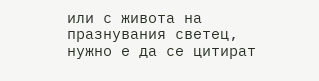или с живота на празнувания светец, нужно е да се цитират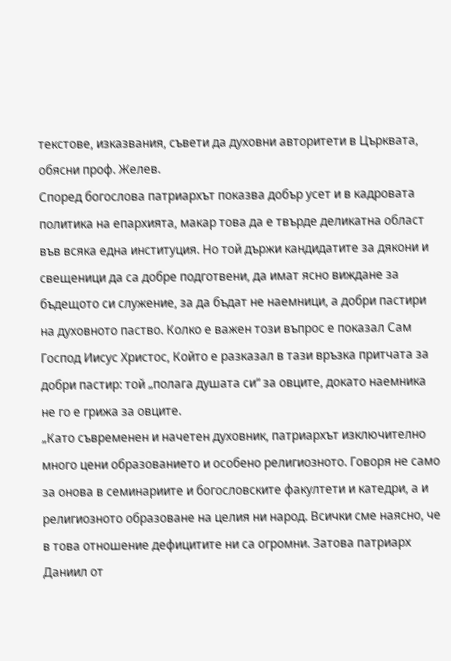текстове, изказвания, съвети да духовни авторитети в Църквата, обясни проф. Желев.
Според богослова патриархът показва добър усет и в кадровата политика на епархията, макар това да е твърде деликатна област във всяка една институция. Но той държи кандидатите за дякони и свещеници да са добре подготвени, да имат ясно виждане за бъдещото си служение, за да бъдат не наемници, а добри пастири на духовното паство. Колко е важен този въпрос е показал Сам Господ Иисус Христос, Който е разказал в тази връзка притчата за добри пастир: той „полага душата си“ за овците, докато наемника не го е грижа за овците.
„Като съвременен и начетен духовник, патриархът изключително много цени образованието и особено религиозното. Говоря не само за онова в семинариите и богословските факултети и катедри, а и религиозното образоване на целия ни народ. Всички сме наясно, че в това отношение дефицитите ни са огромни. Затова патриарх Даниил от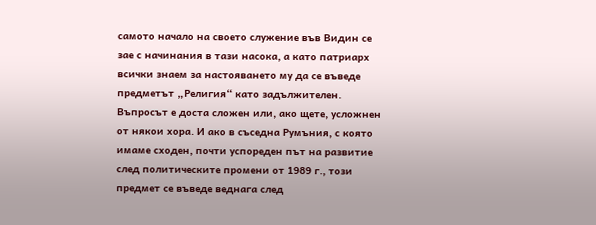самото начало на своето служение във Видин се зае с начинания в тази насока, а като патриарх всички знаем за настояването му да се въведе предметът „Религия“ като задължителен. Въпросът е доста сложен или, ако щете, усложнен от някои хора. И ако в съседна Румъния, с която имаме сходен, почти успореден път на развитие след политическите промени от 1989 г., този предмет се въведе веднага след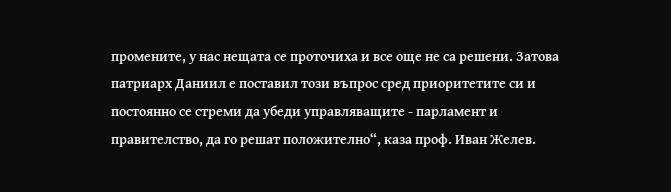промените, у нас нещата се проточиха и все още не са решени. Затова патриарх Даниил е поставил този въпрос сред приоритетите си и постоянно се стреми да убеди управляващите - парламент и правителство, да го решат положително“, каза проф. Иван Желев.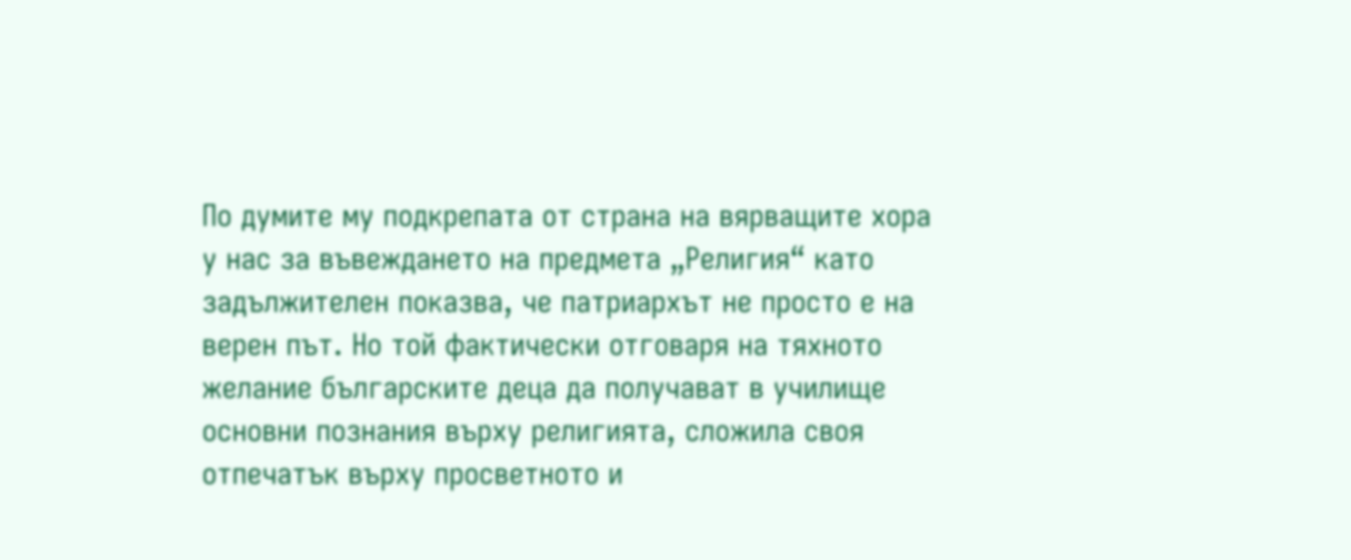По думите му подкрепата от страна на вярващите хора у нас за въвеждането на предмета „Религия“ като задължителен показва, че патриархът не просто е на верен път. Но той фактически отговаря на тяхното желание българските деца да получават в училище основни познания върху религията, сложила своя отпечатък върху просветното и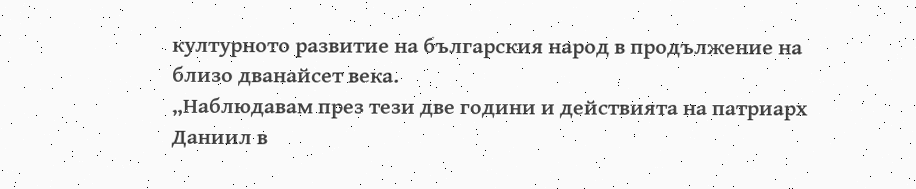културното развитие на българския народ в продължение на близо дванайсет века.
„Наблюдавам през тези две години и действията на патриарх Даниил в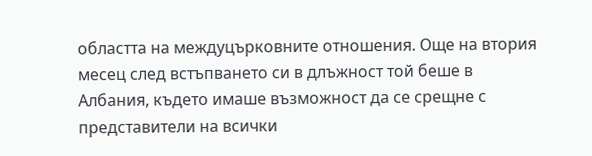областта на междуцърковните отношения. Още на втория месец след встъпването си в длъжност той беше в Албания, където имаше възможност да се срещне с представители на всички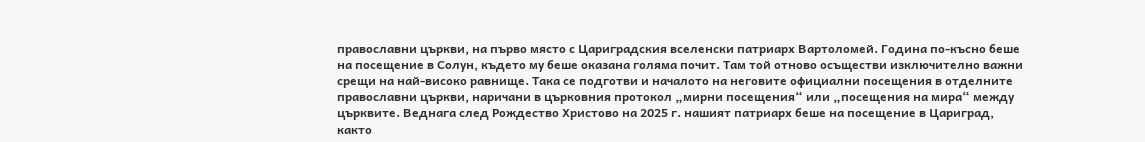православни църкви, на първо място с Цариградския вселенски патриарх Вартоломей. Година по-късно беше на посещение в Солун, където му беше оказана голяма почит. Там той отново осъществи изключително важни срещи на най-високо равнище. Така се подготви и началото на неговите официални посещения в отделните православни църкви, наричани в църковния протокол „мирни посещения“ или „посещения на мира“ между църквите. Веднага след Рождество Христово на 2025 г. нашият патриарх беше на посещение в Цариград, както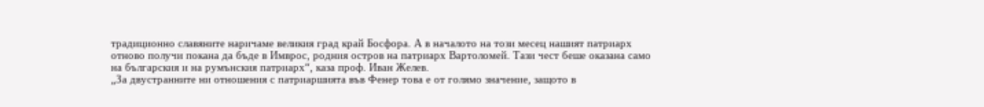традиционно славяните наричаме великия град край Босфора. А в началото на този месец нашият патриарх отново получи покана да бъде в Имврос, родния остров на патриарх Вартоломей. Тази чест беше оказана само на българския и на румънския патриарх“, каза проф. Иван Желев.
„За двустранните ни отношения с патриаршията във Фенер това е от голямо значение, защото в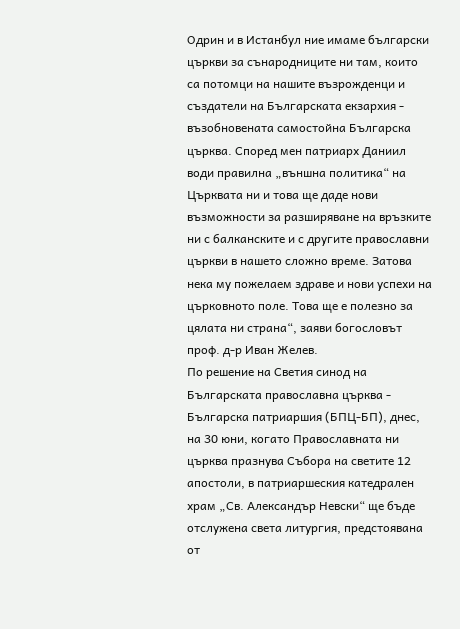Одрин и в Истанбул ние имаме български църкви за сънародниците ни там, които са потомци на нашите възрожденци и създатели на Българската екзархия - възобновената самостойна Българска църква. Според мен патриарх Даниил води правилна „външна политика“ на Църквата ни и това ще даде нови възможности за разширяване на връзките ни с балканските и с другите православни църкви в нашето сложно време. Затова нека му пожелаем здраве и нови успехи на църковното поле. Това ще е полезно за цялата ни страна“, заяви богословът проф. д-р Иван Желев.
По решение на Светия синод на Българската православна църква - Българска патриаршия (БПЦ-БП), днес, на 30 юни, когато Православната ни църква празнува Събора на светите 12 апостоли, в патриаршеския катедрален храм „Св. Александър Невски“ ще бъде отслужена света литургия, предстоявана от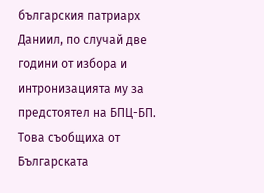българския патриарх Даниил, по случай две години от избора и интронизацията му за предстоятел на БПЦ-БП. Това съобщиха от Българската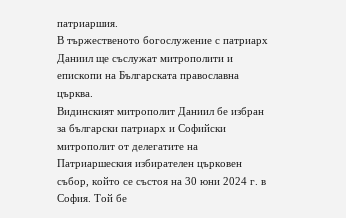патриаршия.
В тържественото богослужение с патриарх Даниил ще съслужат митрополити и епископи на Българската православна църква.
Видинският митрополит Даниил бе избран за български патриарх и Софийски митрополит от делегатите на Патриаршеския избирателен църковен събор, който се състоя на 30 юни 2024 г. в София. Той бе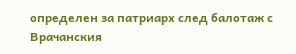определен за патриарх след балотаж с Врачанския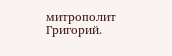митрополит Григорий.